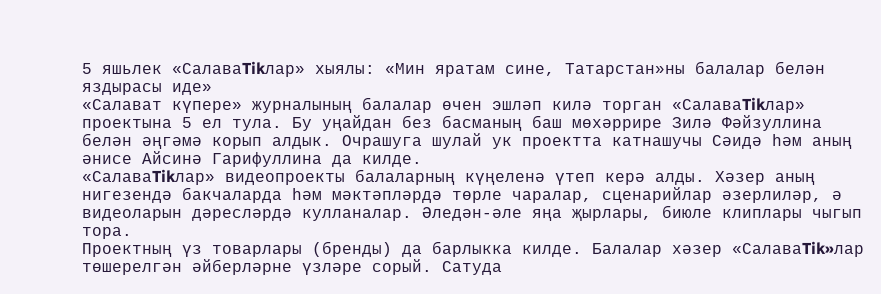5 яшьлек «СалаваTikлар» хыялы: «Мин яратам сине, Татарстан»ны балалар белән яздырасы иде»
«Салават күпере» журналының балалар өчен эшләп килә торган «СалаваTikлар» проектына 5 ел тула. Бу уңайдан без басманың баш мөхәррире Зилә Фәйзуллина белән әңгәмә корып алдык. Очрашуга шулай ук проектта катнашучы Сәидә һәм аның әнисе Айсинә Гарифуллина да килде.
«СалаваTikлар» видеопроекты балаларның күңеленә үтеп керә алды. Хәзер аның нигезендә бакчаларда һәм мәктәпләрдә төрле чаралар, сценарийлар әзерлиләр, ә видеоларын дәресләрдә кулланалар. Әледән-әле яңа җырлары, биюле клиплары чыгып тора.
Проектның үз товарлары (бренды) да барлыкка килде. Балалар хәзер «СалаваTik»лар төшерелгән әйберләрне үзләре сорый. Сатуда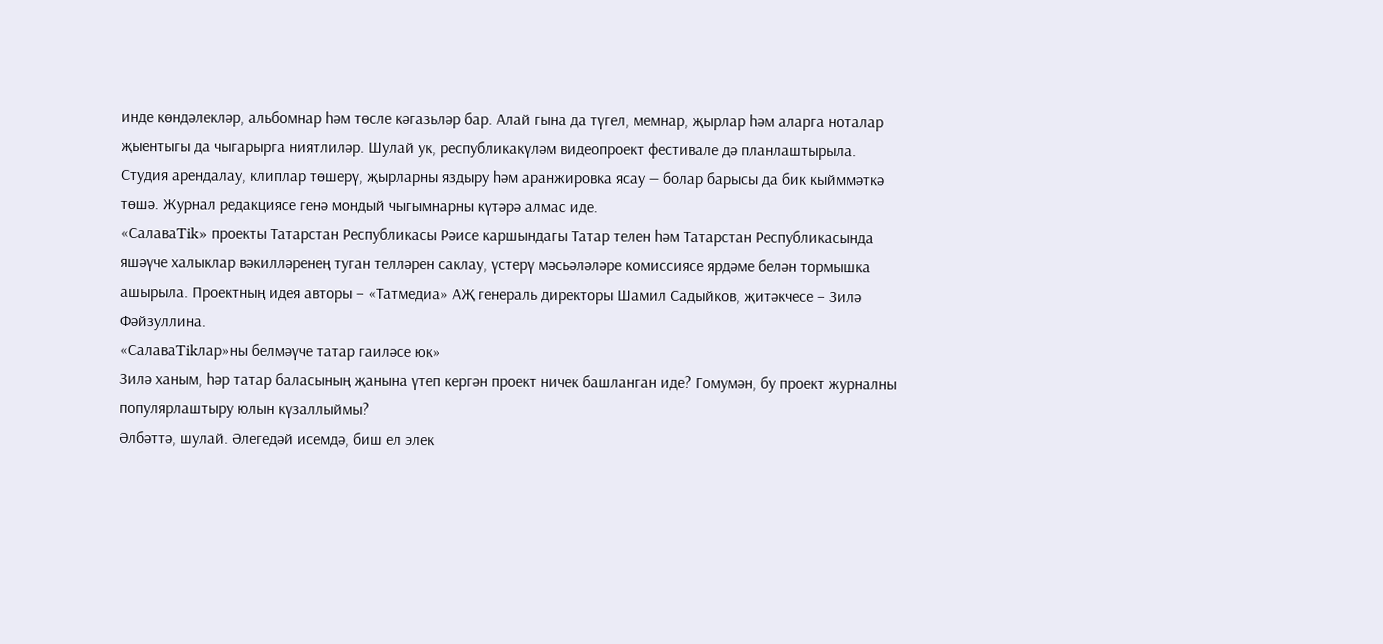инде көндәлекләр, альбомнар һәм төсле кәгазьләр бар. Алай гына да түгел, мемнар, җырлар һәм аларга ноталар җыентыгы да чыгарырга ниятлиләр. Шулай ук, республикакүләм видеопроект фестивале дә планлаштырыла.
Студия арендалау, клиплар төшерү, җырларны яздыру һәм аранжировка ясау — болар барысы да бик кыйммәткә төшә. Журнал редакциясе генә мондый чыгымнарны күтәрә алмас иде.
«СалаваTik» проекты Татарстан Республикасы Рәисе каршындагы Татар телен һәм Татарстан Республикасында яшәүче халыклар вәкилләренең туган телләрен саклау, үстерү мәсьәләләре комиссиясе ярдәме белән тормышка ашырыла. Проектның идея авторы – «Татмедиа» АҖ генераль директоры Шамил Садыйков, җитәкчесе – Зилә Фәйзуллина.
«СалаваTikлар»ны белмәүче татар гаиләсе юк»
Зилә ханым, һәр татар баласының җанына үтеп кергән проект ничек башланган иде? Гомумән, бу проект журналны популярлаштыру юлын күзаллыймы?
Әлбәттә, шулай. Әлегедәй исемдә, биш ел элек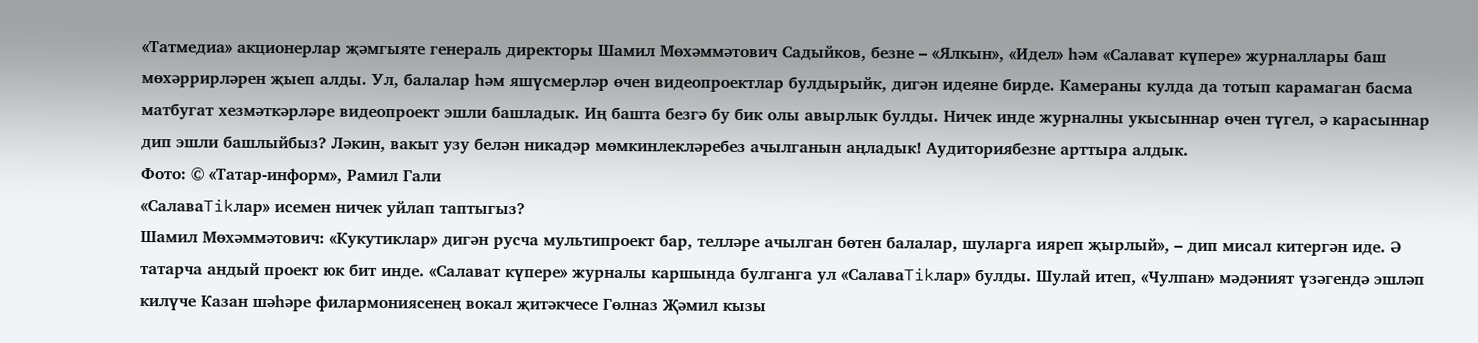«Татмедиа» акционерлар җәмгыяте генераль директоры Шамил Мөхәммәтович Садыйков, безне – «Ялкын», «Идел» һәм «Салават күпере» журналлары баш мөхәррирләрен җыеп алды. Ул, балалар һәм яшүсмерләр өчен видеопроектлар булдырыйк, дигән идеяне бирде. Камераны кулда да тотып карамаган басма матбугат хезмәткәрләре видеопроект эшли башладык. Иң башта безгә бу бик олы авырлык булды. Ничек инде журналны укысыннар өчен түгел, ә карасыннар дип эшли башлыйбыз? Ләкин, вакыт узу белән никадәр мөмкинлекләребез ачылганын аңладык! Аудиториябезне арттыра алдык.
Фото: © «Татар-информ», Рамил Гали
«СалаваTikлар» исемен ничек уйлап таптыгыз?
Шамил Мөхәммәтович: «Кукутиклар» дигән русча мультипроект бар, телләре ачылган бөтен балалар, шуларга ияреп җырлый», – дип мисал китергән иде. Ә татарча андый проект юк бит инде. «Салават күпере» журналы каршында булганга ул «СалаваTikлар» булды. Шулай итеп, «Чулпан» мәдәният үзәгендә эшләп килүче Казан шәһәре филармониясенең вокал җитәкчесе Гөлназ Җәмил кызы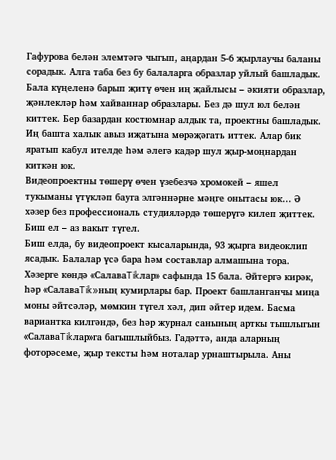Гафурова белән элемтәгә чыгып, аңардан 5-6 җырлаучы баланы сорадык. Алга таба без бу балаларга образлар уйлый башладык. Бала күңеленә барып җитү өчен иң җайлысы – әкияти образлар, җәнлекләр һәм хайваннар образлары. Без дә шул юл белән киттек. Бер базардан костюмнар алдык та, проектны башладык. Иң башта халык авыз иҗатына мөрәҗәгать иттек. Алар бик яратып кабул ителде һәм әлегә кадәр шул җыр-моңнардан киткән юк.
Видеопроектны төшерү өчен үзебезчә хромокей – яшел тукыманы үтүкләп бауга элгәннәрне мәңге онытасы юк… Ә хәзер без профессиональ студияләрдә төшерүгә килеп җиттек.
Биш ел – аз вакыт түгел.
Биш елда, бу видеопроект кысаларында, 93 җырга видеоклип ясадык. Балалар үсә бара һәм составлар алмашына тора. Хәзерге көндә «СалаваTikлар» сафында 15 бала. Әйтергә кирәк, һәр «СалаваTik»ның кумирлары бар. Проект башланганчы миңа моны әйтсәләр, мөмкин түгел хәл, дип әйтер идем. Басма вариантка килгәндә, без һәр журнал санының арткы тышлыгын «СалаваTikлар»га багышлыйбыз. Гадәттә, анда аларның фоторәсеме, җыр тексты һәм ноталар урнаштырыла. Аны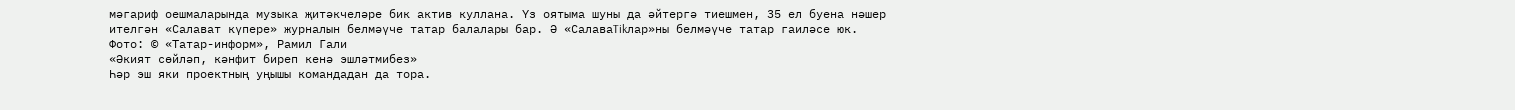мәгариф оешмаларында музыка җитәкчеләре бик актив куллана. Үз оятыма шуны да әйтергә тиешмен, 35 ел буена нәшер ителгән «Салават күпере» журналын белмәүче татар балалары бар. Ә «СалаваTikлар»ны белмәүче татар гаиләсе юк.
Фото: © «Татар-информ», Рамил Гали
«Әкият сөйләп, кәнфит биреп кенә эшләтмибез»
Һәр эш яки проектның уңышы командадан да тора.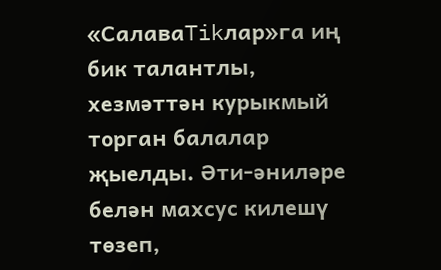«СалаваTikлар»га иң бик талантлы, хезмәттән курыкмый торган балалар җыелды. Әти-әниләре белән махсус килешү төзеп,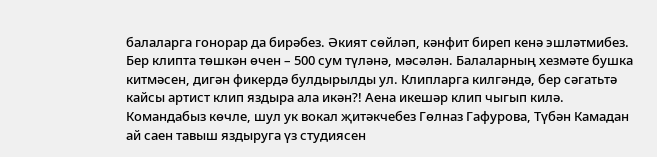балаларга гонорар да бирәбез. Әкият сөйләп, кәнфит биреп кенә эшләтмибез. Бер клипта төшкән өчен – 500 сум түләнә, мәсәлән. Балаларның хезмәте бушка китмәсен, дигән фикердә булдырылды ул. Клипларга килгәндә, бер сәгатьтә кайсы артист клип яздыра ала икән?! Аена икешәр клип чыгып килә. Командабыз көчле, шул ук вокал җитәкчебез Гөлназ Гафурова, Түбән Камадан ай саен тавыш яздыруга үз студиясен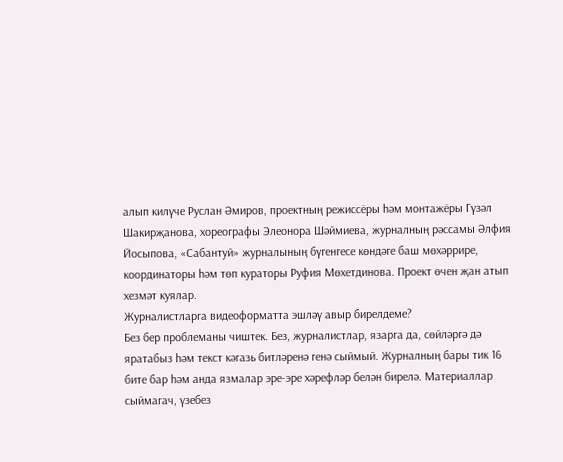алып килүче Руслан Әмиров, проектның режиссёры һәм монтажёры Гүзәл Шакирҗанова, хореографы Элеонора Шәймиева, журналның рәссамы Әлфия Йосыпова, «Сабантуй» журналының бүгенгесе көндәге баш мөхәррире, координаторы һәм төп кураторы Руфия Мөхетдинова. Проект өчен җан атып хезмәт куялар.
Журналистларга видеоформатта эшләү авыр бирелдеме?
Без бер проблеманы чиштек. Без, журналистлар, язарга да, сөйләргә дә яратабыз һәм текст кәгазь битләренә генә сыймый. Журналның бары тик 16 бите бар һәм анда язмалар эре-эре хәрефләр белән бирелә. Материаллар сыймагач, үзебез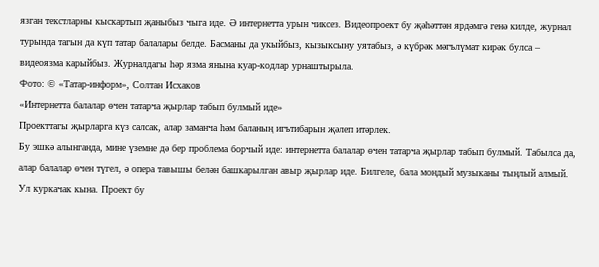язган текстларны кыскартып җаныбыз чыга иде. Ә интернетта урын чиксез. Видеопроект бу җәһәттән ярдәмгә генә килде, журнал турында тагын да күп татар балалары белде. Басманы да укыйбыз, кызыксыну уятабыз, ә күбрәк мәгълүмат кирәк булса – видеоязма карыйбыз. Журналдагы һәр язма янына куар-кодлар урнаштырыла.
Фото: © «Татар-информ», Солтан Исхаков
«Интернетта балалар өчен татарча җырлар табып булмый иде»
Проекттагы җырларга күз салсак, алар заманча һәм баланың игътибарын җәлеп итәрлек.
Бу эшкә алынганда, мине үземне дә бер проблема борчый иде: интернетта балалар өчен татарча җырлар табып булмый. Табылса да, алар балалар өчен түгел, ә опера тавышы белән башкарылган авыр җырлар иде. Билгеле, бала мондый музыканы тыңлый алмый. Ул куркачак кына. Проект бу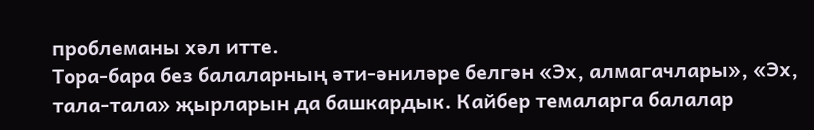проблеманы хәл итте.
Тора-бара без балаларның әти-әниләре белгән «Эх, алмагачлары», «Эх, тала-тала» җырларын да башкардык. Кайбер темаларга балалар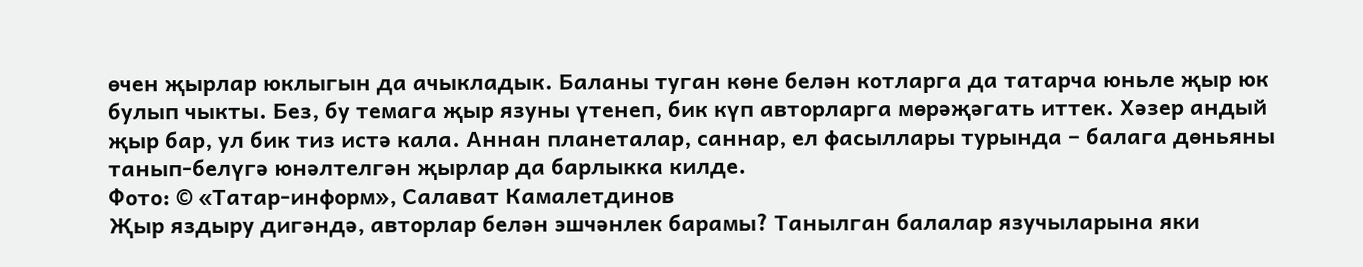өчен җырлар юклыгын да ачыкладык. Баланы туган көне белән котларга да татарча юньле җыр юк булып чыкты. Без, бу темага җыр язуны үтенеп, бик күп авторларга мөрәҗәгать иттек. Хәзер андый җыр бар, ул бик тиз истә кала. Аннан планеталар, саннар, ел фасыллары турында – балага дөньяны танып-белүгә юнәлтелгән җырлар да барлыкка килде.
Фото: © «Татар-информ», Салават Камалетдинов
Җыр яздыру дигәндә, авторлар белән эшчәнлек барамы? Танылган балалар язучыларына яки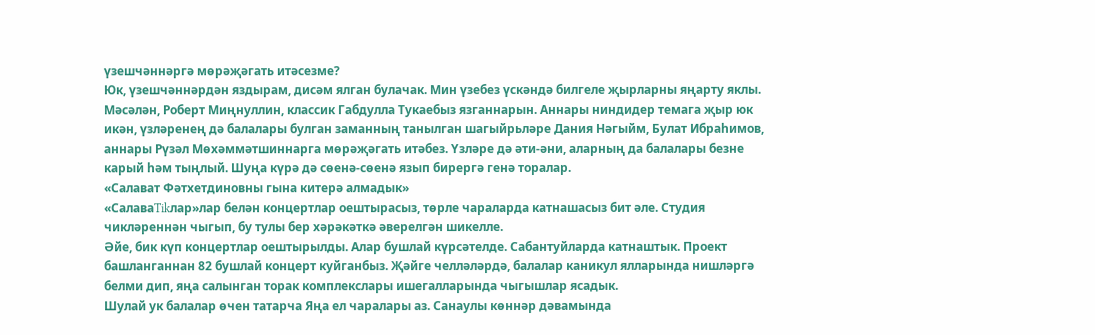үзешчәннәргә мөрәҗәгать итәсезме?
Юк, үзешчәннәрдән яздырам, дисәм ялган булачак. Мин үзебез үскәндә билгеле җырларны яңарту яклы. Мәсәлән, Роберт Миңнуллин, классик Габдулла Тукаебыз язганнарын. Аннары ниндидер темага җыр юк икән, үзләренең дә балалары булган заманның танылган шагыйрьләре Дания Нәгыйм, Булат Ибраһимов, аннары Рүзәл Мөхәммәтшиннарга мөрәҗәгать итәбез. Үзләре дә әти-әни, аларның да балалары безне карый һәм тыңлый. Шуңа күрә дә сөенә-сөенә язып бирергә генә торалар.
«Салават Фәтхетдиновны гына китерә алмадык»
«СалаваTikлар»лар белән концертлар оештырасыз, төрле чараларда катнашасыз бит әле. Студия чикләреннән чыгып, бу тулы бер хәрәкәткә әверелгән шикелле.
Әйе, бик күп концертлар оештырылды. Алар бушлай күрсәтелде. Сабантуйларда катнаштык. Проект башланганнан 82 бушлай концерт куйганбыз. Җәйге челләләрдә, балалар каникул ялларында нишләргә белми дип, яңа салынган торак комплекслары ишегалларында чыгышлар ясадык.
Шулай ук балалар өчен татарча Яңа ел чаралары аз. Санаулы көннәр дәвамында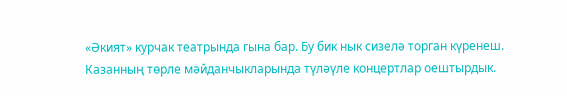«Әкият» курчак театрында гына бар. Бу бик нык сизелә торган күренеш. Казанның төрле мәйданчыкларында түләүле концертлар оештырдык.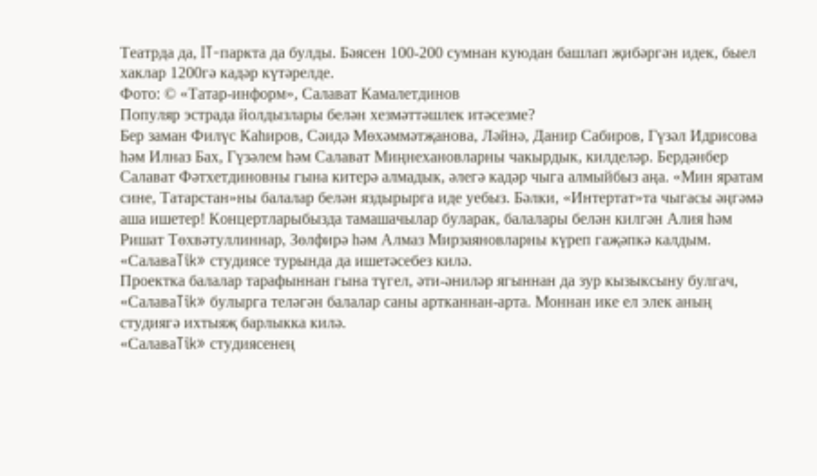Театрда да, IT-паркта да булды. Бәясен 100-200 сумнан куюдан башлап җибәргән идек, быел хаклар 1200гә кадәр күтәрелде.
Фото: © «Татар-информ», Салават Камалетдинов
Популяр эстрада йолдызлары белән хезмәттәшлек итәсезме?
Бер заман Филүс Каһиров, Сәидә Мөхәммәтҗанова, Ләйнә, Данир Сабиров, Гүзәл Идрисова һәм Илназ Бах, Гүзәлем һәм Салават Миңнехановларны чакырдык, килделәр. Бердәнбер Салават Фәтхетдиновны гына китерә алмадык, әлегә кадәр чыга алмыйбыз аңа. «Мин яратам сине, Татарстан»ны балалар белән яздырырга иде уебыз. Бәлки, «Интертат»та чыгасы әңгәмә аша ишетер! Концертларыбызда тамашачылар буларак, балалары белән килгән Алия һәм Ришат Төхвәтуллиннар, Зөлфирә һәм Алмаз Мирзаяновларны күреп гаҗәпкә калдым.
«СалаваTik» студиясе турында да ишетәсебез килә.
Проектка балалар тарафыннан гына түгел, әти-әниләр ягыннан да зур кызыксыну булгач, «СалаваTik» булырга теләгән балалар саны артканнан-арта. Моннан ике ел элек аның студиягә ихтыяҗ барлыкка килә.
«СалаваTik» студиясенең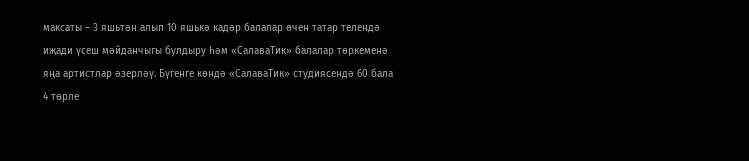максаты – 3 яшьтән алып 10 яшькә кадәр балалар өчен татар телендә иҗади үсеш мәйданчыгы булдыру һәм «СалаваТик» балалар төркеменә яңа артистлар әзерләү. Бүгенге көндә «СалаваТик» студиясендә 60 бала 4 төрле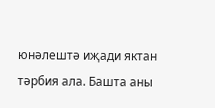юнәлештә иҗади яктан тәрбия ала. Башта аны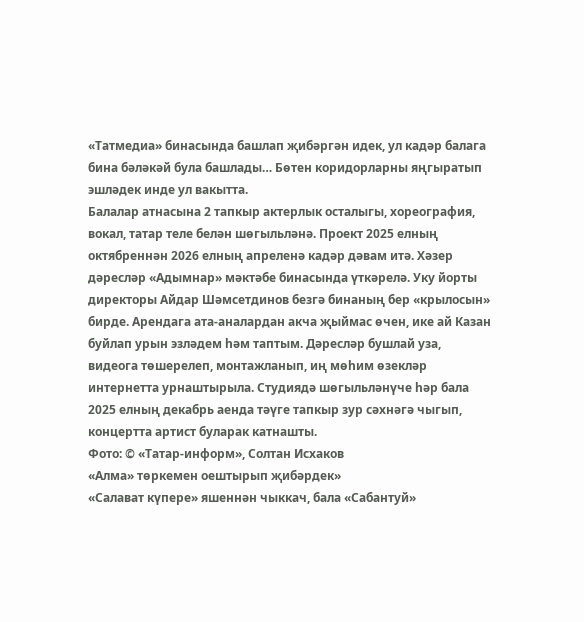«Татмедиа» бинасында башлап җибәргән идек, ул кадәр балага бина бәләкәй була башлады… Бөтен коридорларны яңгыратып эшләдек инде ул вакытта.
Балалар атнасына 2 тапкыр актерлык осталыгы, хореография, вокал, татар теле белән шөгыльләнә. Проект 2025 елның октябреннән 2026 елның апреленә кадәр дәвам итә. Хәзер дәресләр «Адымнар» мәктәбе бинасында үткәрелә. Уку йорты директоры Айдар Шәмсетдинов безгә бинаның бер «крылосын» бирде. Арендага ата-аналардан акча җыймас өчен, ике ай Казан буйлап урын эзләдем һәм таптым. Дәресләр бушлай уза, видеога төшерелеп, монтажланып, иң мөһим өзекләр интернетта урнаштырыла. Студиядә шөгыльләнүче һәр бала 2025 елның декабрь аенда тәүге тапкыр зур сәхнәгә чыгып, концертта артист буларак катнашты.
Фото: © «Татар-информ», Солтан Исхаков
«Алма» төркемен оештырып җибәрдек»
«Салават күпере» яшеннән чыккач, бала «Сабантуй»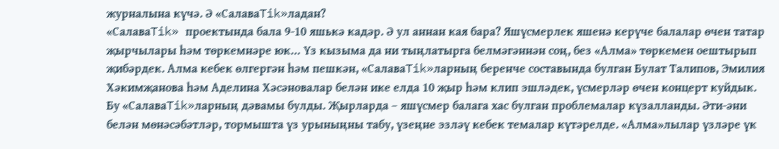журналына күчә. Ә «СалаваTik»ладан?
«СалаваTik» проектында бала 9-10 яшькә кадәр. Ә ул аннан кая бара? Яшүсмерлек яшенә керүче балалар өчен татар җырчылары һәм төркемнәре юк… Үз кызыма да ни тыңлатырга белмәгәннән соң, без «Алма» төркемен оештырып җибәрдек. Алма кебек өлгергән һәм пешкән, «СалаваTik»ларның беренче составында булган Булат Талипов, Эмилия Хәкимҗанова һәм Аделина Хәсәновалар белән ике елда 10 җыр һәм клип эшләдек, үсмерләр өчен концерт куйдык. Бу «СалаваTik»ларның дәвамы булды. Җырларда – яшүсмер балага хас булган проблемалар күзалланды. Әти-әни белән мөнәсәбәтләр, тормышта үз урыныңны табу, үзеңне эзләү кебек темалар күтәрелде. «Алма»лылар үзләре үк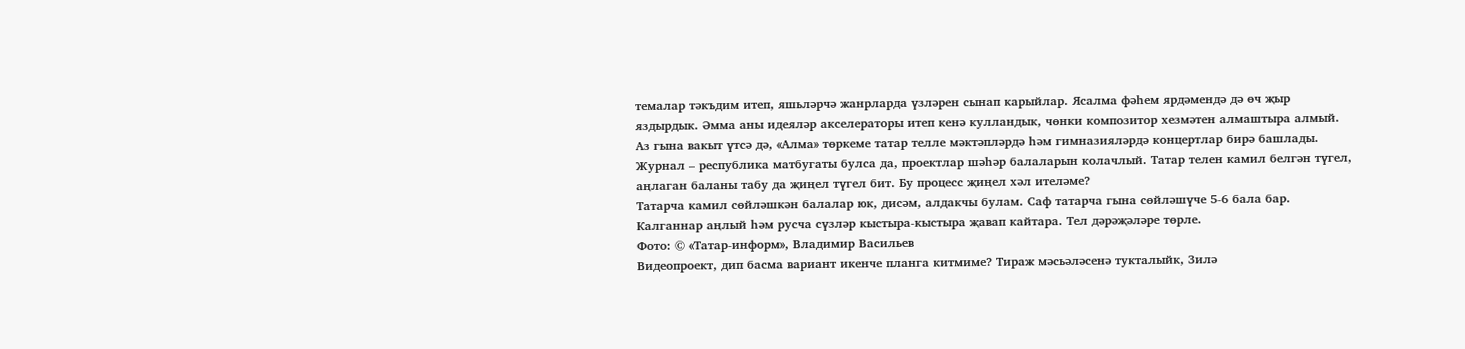темалар тәкъдим итеп, яшьләрчә жанрларда үзләрен сынап карыйлар. Ясалма фәһем ярдәмендә дә өч җыр яздырдык. Әмма аны идеяләр акселераторы итеп кенә кулландык, чөнки композитор хезмәтен алмаштыра алмый.
Аз гына вакыт үтсә дә, «Алма» төркеме татар телле мәктәпләрдә һәм гимназияләрдә концертлар бирә башлады.
Журнал – республика матбугаты булса да, проектлар шәһәр балаларын колачлый. Татар телен камил белгән түгел, аңлаган баланы табу да җиңел түгел бит. Бу процесс җиңел хәл ителәме?
Татарча камил сөйләшкән балалар юк, дисәм, алдакчы булам. Саф татарча гына сөйләшүче 5-6 бала бар. Калганнар аңлый һәм русча сүзләр кыстыра-кыстыра җавап кайтара. Тел дәрәҗәләре төрле.
Фото: © «Татар-информ», Владимир Васильев
Видеопроект, дип басма вариант икенче планга китмиме? Тираж мәсьәләсенә тукталыйк, Зилә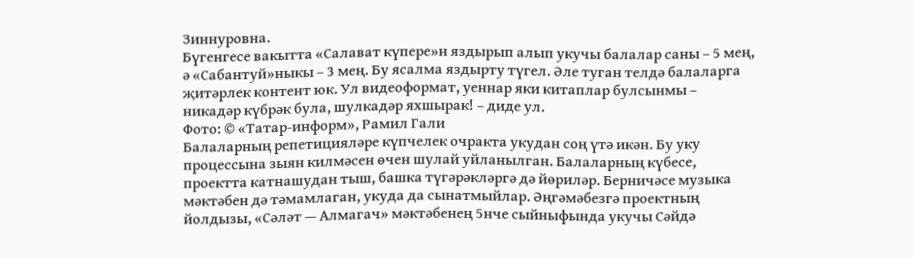Зиннуровна.
Бүгенгесе вакытта «Салават күпере»н яздырып алып укучы балалар саны – 5 мең, ә «Сабантуй»ныкы – 3 мең. Бу ясалма яздырту түгел. Әле туган телдә балаларга җитәрлек контент юк. Ул видеоформат, уеннар яки китаплар булсынмы – никадәр күбрәк була, шулкадәр яхшырак! – диде ул.
Фото: © «Татар-информ», Рамил Гали
Балаларның репетицияләре күпчелек очракта укудан соң үтә икән. Бу уку процессына зыян килмәсен өчен шулай уйланылган. Балаларның күбесе, проектта катнашудан тыш, башка түгәрәкләргә дә йөриләр. Берничәсе музыка мәктәбен дә тәмамлаган, укуда да сынатмыйлар. Әңгәмәбезгә проектның йолдызы, «Сәләт — Алмагач» мәктәбенең 5нче сыйныфында укучы Сәйдә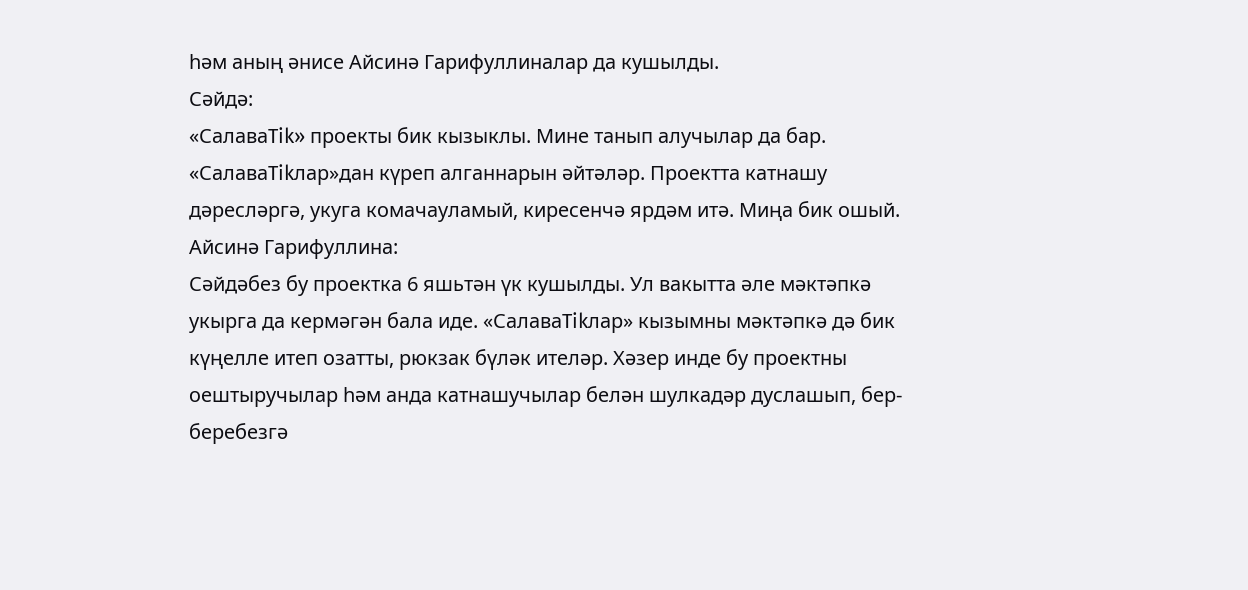һәм аның әнисе Айсинә Гарифуллиналар да кушылды.
Сәйдә:
«СалаваTik» проекты бик кызыклы. Мине танып алучылар да бар. «СалаваTikлар»дан күреп алганнарын әйтәләр. Проектта катнашу дәресләргә, укуга комачауламый, киресенчә ярдәм итә. Миңа бик ошый.
Айсинә Гарифуллина:
Сәйдәбез бу проектка 6 яшьтән үк кушылды. Ул вакытта әле мәктәпкә укырга да кермәгән бала иде. «СалаваTikлар» кызымны мәктәпкә дә бик күңелле итеп озатты, рюкзак бүләк ителәр. Хәзер инде бу проектны оештыручылар һәм анда катнашучылар белән шулкадәр дуслашып, бер-беребезгә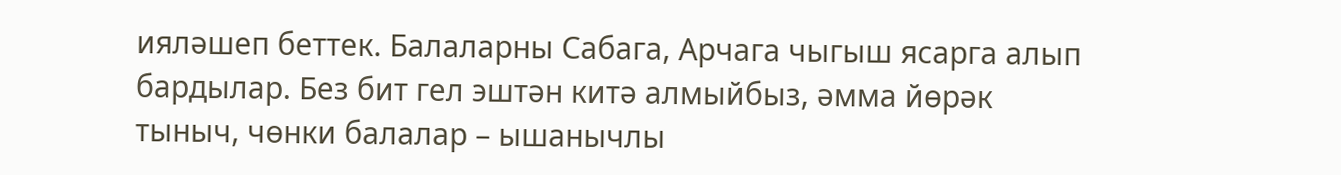ияләшеп беттек. Балаларны Сабага, Арчага чыгыш ясарга алып бардылар. Без бит гел эштән китә алмыйбыз, әмма йөрәк тыныч, чөнки балалар – ышанычлы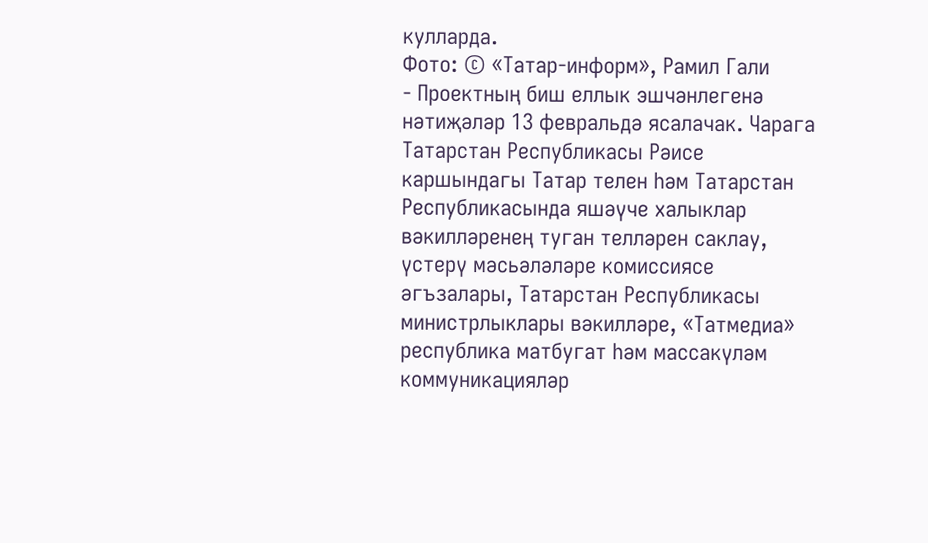кулларда.
Фото: © «Татар-информ», Рамил Гали
- Проектның биш еллык эшчәнлегенә нәтиҗәләр 13 февральдә ясалачак. Чарага Татарстан Республикасы Рәисе каршындагы Татар телен һәм Татарстан Республикасында яшәүче халыклар вәкилләренең туган телләрен саклау, үстерү мәсьәләләре комиссиясе әгъзалары, Татарстан Республикасы министрлыклары вәкилләре, «Татмедиа» республика матбугат һәм массакүләм коммуникацияләр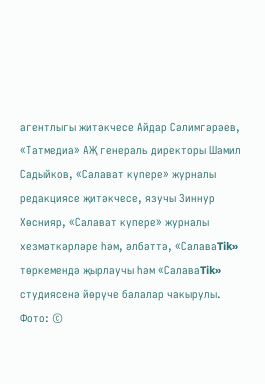агентлыгы житәкчесе Айдар Сәлимгәрәев, «Татмедиа» АҖ генераль директоры Шамил Садыйков, «Салават күпере» журналы редакциясе җитәкчесе, язучы Зиннур Хөснияр, «Салават күпере» журналы хезмәткәрләре һәм, әлбәттә, «СалаваTik» төркемендә җырлаучы һәм «СалаваTik» студиясенә йөрүче балалар чакырулы.
Фото: ©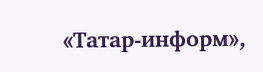«Татар-информ»,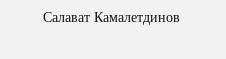Салават Камалетдинов